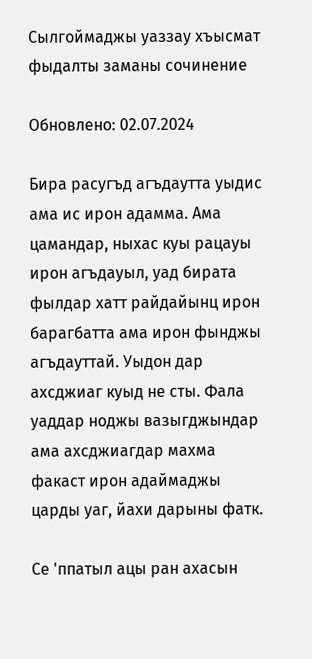Сылгоймаджы уаззау хъысмат фыдалты заманы сочинение

Обновлено: 02.07.2024

Бира расугъд агъдаутта уыдис ама ис ирон адамма. Ама цамандар, ныхас куы рацауы ирон агъдауыл, уад бирата фылдар хатт райдайынц ирон барагбатта ама ирон фынджы агъдауттай. Уыдон дар ахсджиаг куыд не сты. Фала уаддар ноджы вазыгджындар ама ахсджиагдар махма факаст ирон адаймаджы царды уаг, йахи дарыны фатк.

Се 'ппатыл ацы ран ахасын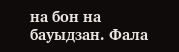на бон на бауыдзан. Фала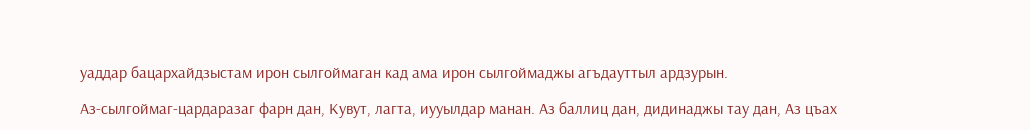уаддар бацархайдзыстам ирон сылгоймаган кад ама ирон сылгоймаджы агъдауттыл ардзурын.

Аз-сылгоймаг-цардаразаг фарн дан, Кувут, лагта, иууылдар манан. Аз баллиц дан, дидинаджы тау дан, Аз цъах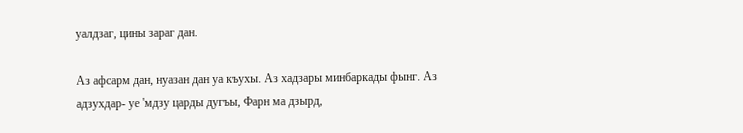уалдзаг, цины зараг дан.

Аз афсарм дан, нуазан дан уа къухы. Аз хадзары минбаркады фынг. Аз адзухдар- уе 'мдзу царды дугъы, Фарн ма дзырд,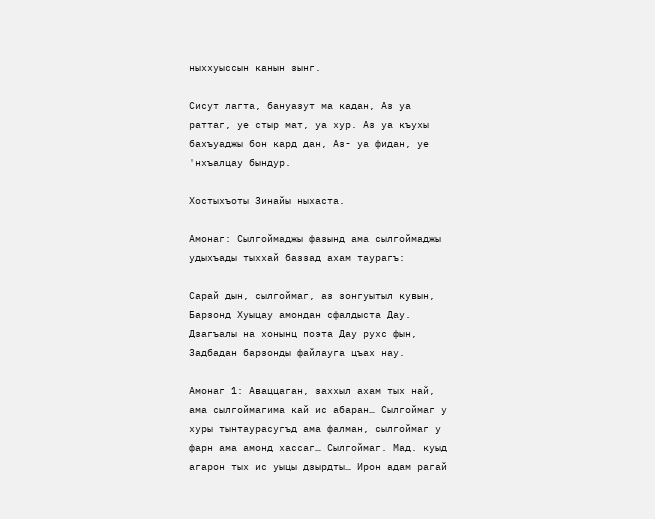ныххуыссын канын зынг.

Сисут лагта, бануазут ма кадан, Аз уа раттаг, уе стыр мат, уа хур. Аз уа къухы бахъуаджы бон кард дан, Аз- уа фидан, уе 'нхъалцау бындур.

Хостыхъоты Зинайы ныхаста.

Амонаг: Сылгоймаджы фазынд ама сылгоймаджы удыхъады тыххай баззад ахам таурагъ:

Сарай дын, сылгоймаг, аз зонгуытыл кувын, Барзонд Хуыцау амондан сфалдыста Дау. Дзагъалы на хонынц поэта Дау рухс фын, Задбадан барзонды файлауга цъах нау.

Амонаг 1: Аваццаган, заххыл ахам тых най, ама сылгоймагима кай ис абаран… Сылгоймаг у хуры тынтаурасугъд ама фалман, сылгоймаг у фарн ама амонд хассаг… Сылгоймаг. Мад. куыд агарон тых ис уыцы дзырдты… Ирон адам рагай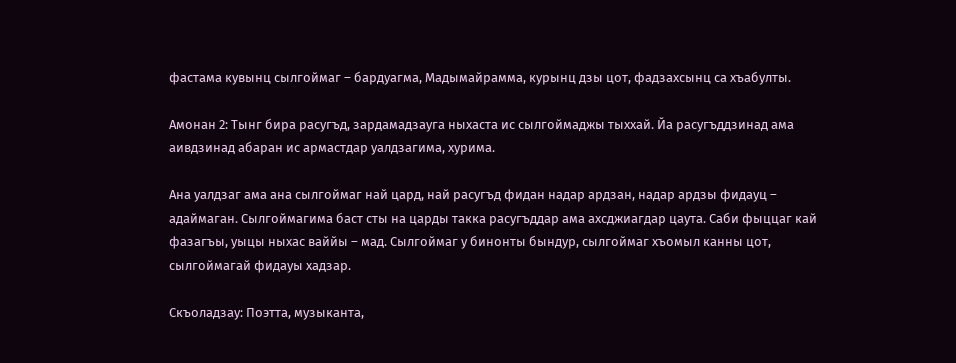фастама кувынц сылгоймаг – бардуагма, Мадымайрамма, курынц дзы цот, фадзахсынц са хъабулты.

Амонан 2: Тынг бира расугъд, зардамадзауга ныхаста ис сылгоймаджы тыххай. Йа расугъддзинад ама аивдзинад абаран ис армастдар уалдзагима, хурима.

Ана уалдзаг ама ана сылгоймаг най цард, най расугъд фидан надар ардзан, надар ардзы фидауц – адаймаган. Сылгоймагима баст сты на царды такка расугъддар ама ахсджиагдар цаута. Саби фыццаг кай фазагъы, уыцы ныхас ваййы – мад. Сылгоймаг у бинонты бындур, сылгоймаг хъомыл канны цот, сылгоймагай фидауы хадзар.

Скъоладзау: Поэтта, музыканта,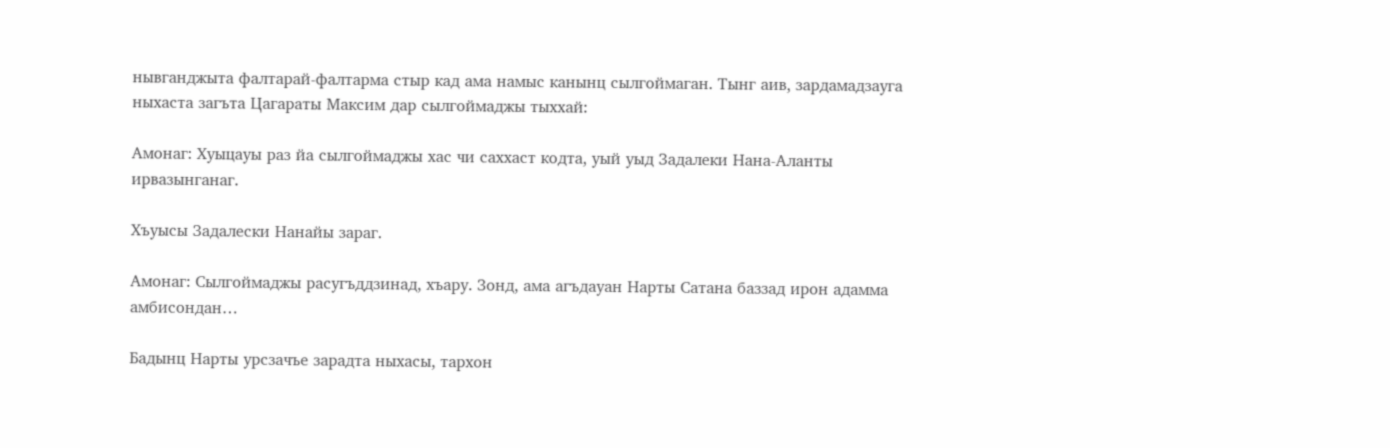нывганджыта фалтарай-фалтарма стыр кад ама намыс канынц сылгоймаган. Тынг аив, зардамадзауга ныхаста загъта Цагараты Максим дар сылгоймаджы тыххай:

Амонаг: Хуыцауы раз йа сылгоймаджы хас чи саххаст кодта, уый уыд Задалеки Нана-Аланты ирвазынганаг.

Хъуысы Задалески Нанайы зараг.

Амонаг: Сылгоймаджы расугъддзинад, хъару. Зонд, ама агъдауан Нарты Сатана баззад ирон адамма амбисондан…

Бадынц Нарты урсзачъе зарадта ныхасы, тархон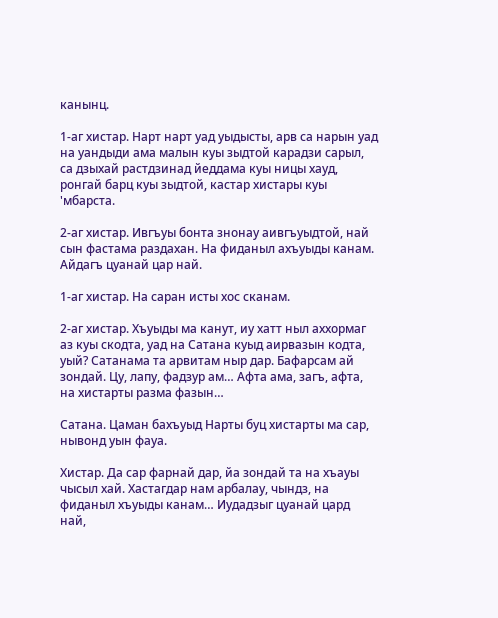канынц.

1-аг хистар. Нарт нарт уад уыдысты, арв са нарын уад на уандыди ама малын куы зыдтой карадзи сарыл, са дзыхай растдзинад йеддама куы ницы хауд, ронгай барц куы зыдтой, кастар хистары куы 'мбарста.

2-аг хистар. Ивгъуы бонта знонау аивгъуыдтой, най сын фастама раздахан. На фиданыл ахъуыды канам. Айдагъ цуанай цар най.

1-аг хистар. На саран исты хос сканам.

2-аг хистар. Хъуыды ма канут, иу хатт ныл аххормаг аз куы скодта, уад на Сатана куыд аирвазын кодта, уый? Сатанама та арвитам ныр дар. Бафарсам ай зондай. Цу, лапу, фадзур ам… Афта ама, загъ, афта, на хистарты разма фазын…

Сатана. Цаман бахъуыд Нарты буц хистарты ма сар, нывонд уын фауа.

Хистар. Да сар фарнай дар, йа зондай та на хъауы чысыл хай. Хастагдар нам арбалау, чындз, на фиданыл хъуыды канам… Иудадзыг цуанай цард най,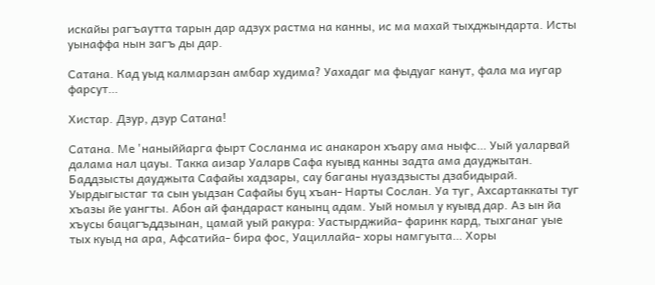искайы рагъаутта тарын дар адзух растма на канны, ис ма махай тыхджындарта. Исты уынаффа нын загъ ды дар.

Сатана. Кад уыд калмарзан амбар худима? Уахадаг ма фыдуаг канут, фала ма иугар фарсут…

Хистар. Дзур, дзур Сатана!

Сатана. Ме 'наныййарга фырт Сосланма ис анакарон хъару ама ныфс… Уый уаларвай далама нал цауы. Такка аизар Уаларв Сафа куывд канны задта ама дауджытан. Баддзысты дауджыта Сафайы хадзары, сау баганы нуаздзысты дзабидырай. Уырдыгыстаг та сын уыдзан Сафайы буц хъан- Нарты Сослан. Уа туг, Ахсартаккаты туг хъазы йе уангты. Абон ай фандараст канынц адам. Уый номыл у куывд дар. Аз ын йа хъусы бацагъддзынан, цамай уый ракура: Уастырджийа- фаринк кард, тыхганаг уые тых куыд на ара, Афсатийа- бира фос, Уациллайа- хоры намгуыта… Хоры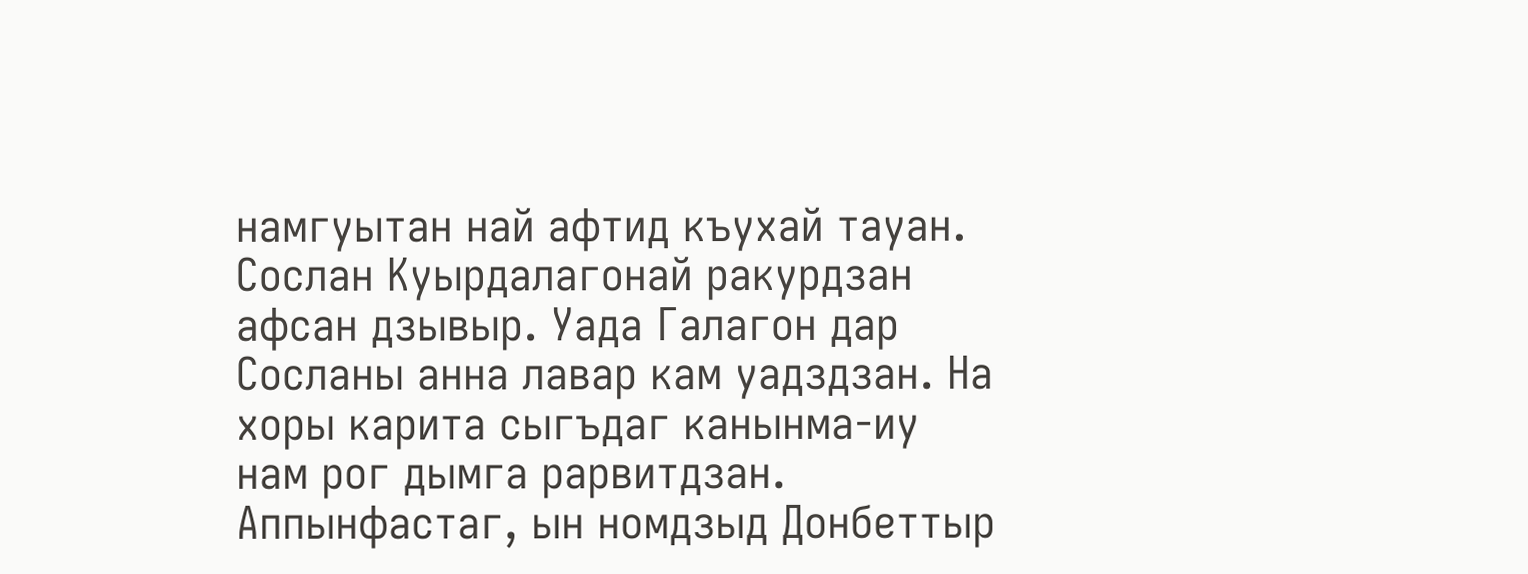намгуытан най афтид къухай тауан. Сослан Куырдалагонай ракурдзан афсан дзывыр. Уада Галагон дар Сосланы анна лавар кам уадздзан. На хоры карита сыгъдаг канынма-иу нам рог дымга рарвитдзан. Аппынфастаг, ын номдзыд Донбеттыр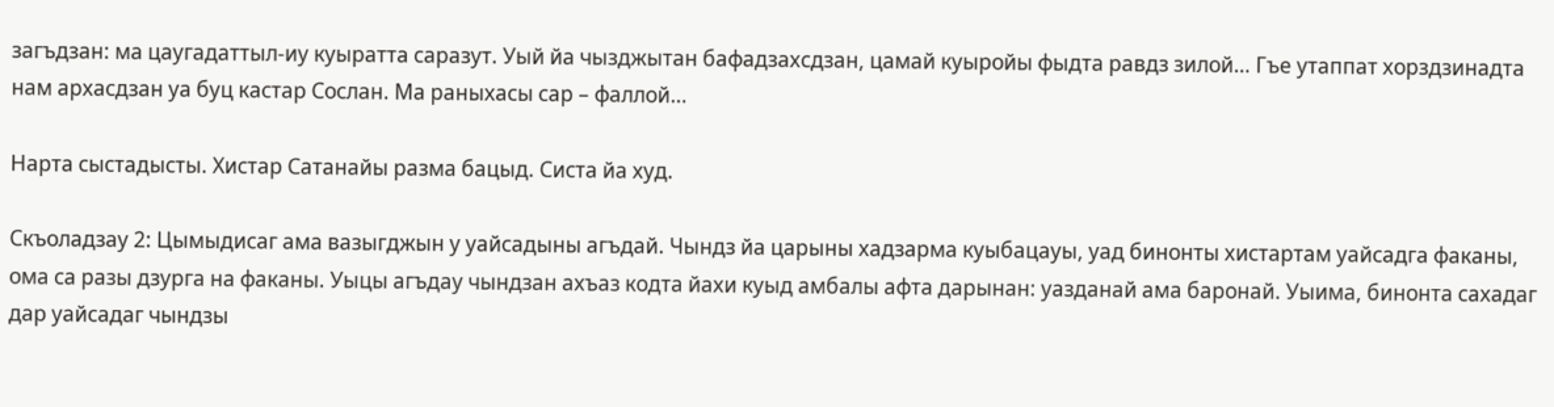загъдзан: ма цаугадаттыл-иу куыратта саразут. Уый йа чызджытан бафадзахсдзан, цамай куыройы фыдта равдз зилой… Гъе утаппат хорздзинадта нам архасдзан уа буц кастар Сослан. Ма раныхасы сар – фаллой…

Нарта сыстадысты. Хистар Сатанайы разма бацыд. Систа йа худ.

Скъоладзау 2: Цымыдисаг ама вазыгджын у уайсадыны агъдай. Чындз йа царыны хадзарма куыбацауы, уад бинонты хистартам уайсадга факаны, ома са разы дзурга на факаны. Уыцы агъдау чындзан ахъаз кодта йахи куыд амбалы афта дарынан: уазданай ама баронай. Уыима, бинонта сахадаг дар уайсадаг чындзы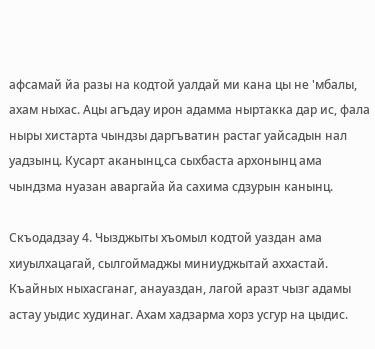афсамай йа разы на кодтой уалдай ми кана цы не 'мбалы, ахам ныхас. Ацы агъдау ирон адамма ныртакка дар ис, фала ныры хистарта чындзы даргъватин растаг уайсадын нал уадзынц. Кусарт аканынц,са сыхбаста архонынц ама чындзма нуазан аваргайа йа сахима сдзурын канынц.

Скъодадзау 4. Чызджыты хъомыл кодтой уаздан ама хиуылхацагай, сылгоймаджы миниуджытай аххастай. Къайных ныхасганаг, анауаздан, лагой аразт чызг адамы астау уыдис худинаг. Ахам хадзарма хорз усгур на цыдис.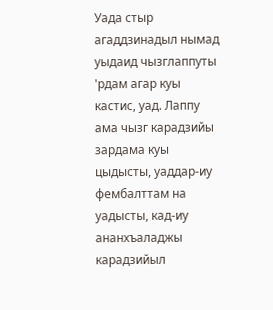Уада стыр агаддзинадыл нымад уыдаид чызглаппуты 'рдам агар куы кастис, уад. Лаппу ама чызг карадзийы зардама куы цыдысты, уаддар-иу фембалттам на уадысты, кад-иу ананхъаладжы карадзийыл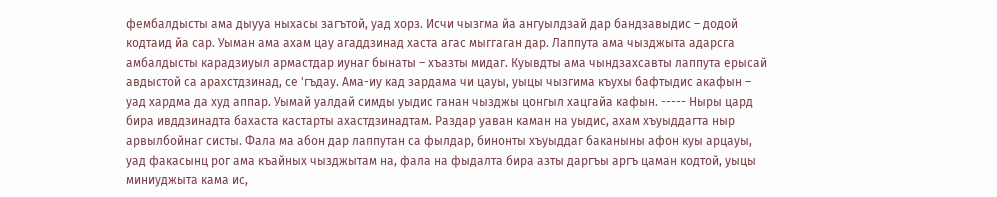фембалдысты ама дыууа ныхасы загътой, уад хорз. Исчи чызгма йа ангуылдзай дар бандзавыдис – додой кодтаид йа сар. Уыман ама ахам цау агаддзинад хаста агас мыггаган дар. Лаппута ама чызджыта адарсга амбалдысты карадзиуыл армастдар иунаг бынаты – хъазты мидаг. Куывдты ама чындзахсавты лаппута ерысай авдыстой са арахстдзинад, се 'гъдау. Ама-иу кад зардама чи цауы, уыцы чызгима къухы бафтыдис акафын – уад хардма да худ аппар. Уымай уалдай симды уыдис ганан чызджы цонгыл хацгайа кафын. ----- Ныры цард бира ивддзинадта бахаста кастарты ахастдзинадтам. Раздар уаван каман на уыдис, ахам хъуыддагта ныр арвылбойнаг систы. Фала ма абон дар лаппутан са фылдар, бинонты хъуыддаг баканыны афон куы арцауы, уад факасынц рог ама къайных чызджытам на, фала на фыдалта бира азты даргъы аргъ цаман кодтой, уыцы миниуджыта кама ис,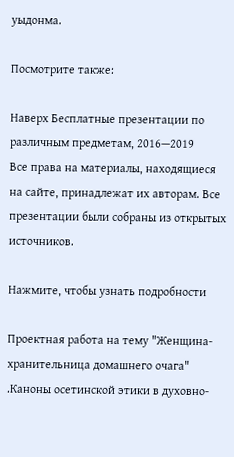уыдонма.

Посмотрите также:

Наверх Бесплатные презентации по различным предметам, 2016—2019
Все права на материалы, находящиеся на сайте, принадлежат их авторам. Все презентации были собраны из открытых источников.

Нажмите, чтобы узнать подробности

Проектная работа на тему "Женщина- хранительница домашнего очага" .Каноны осетинской этики в духовно-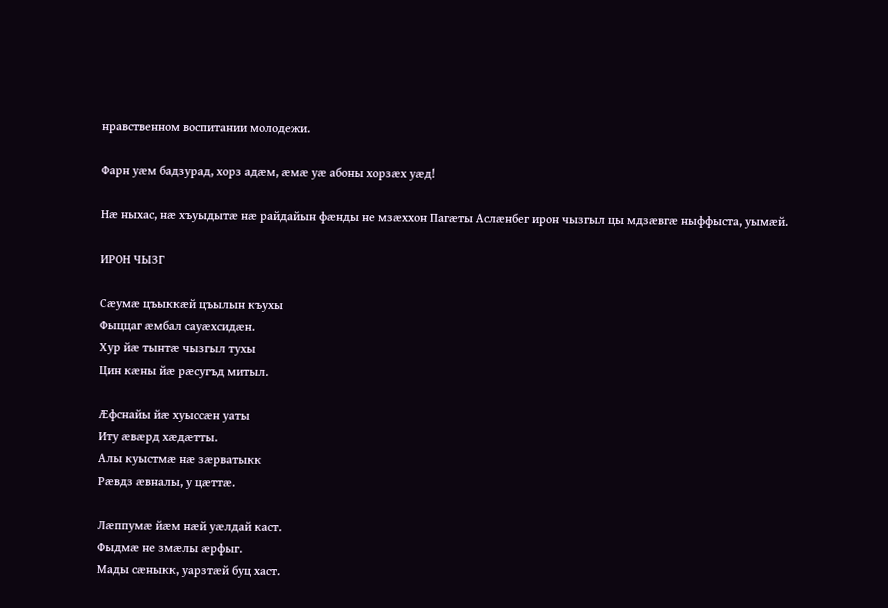нравственном воспитании молодежи.

Фарн уæм бадзурад, хорз адæм, æмæ уæ абоны хорзæх уæд!

Нæ ныхас, нæ хъуыдытæ нæ райдайын фæнды не мзæххон Пагæты Аслæнбег ирон чызгыл цы мдзæвгæ ныффыста, уымæй.

ИРОН ЧЫЗГ

Сæумæ цъыккæй цъылын къухы
Фыццаг æмбал сауæхсидæн.
Хур йæ тынтæ чызгыл тухы
Цин кæны йæ рæсугъд митыл.

Æфснайы йæ хуыссæн уаты
Иту æвæрд хæдæтты.
Алы куыстмæ нæ зæрватыкк
Рæвдз æвналы, у цæттæ.

Лæппумæ йæм нæй уæлдай каст.
Фыдмæ не змæлы æрфыг.
Мады сæныкк, уарзтæй буц хаст.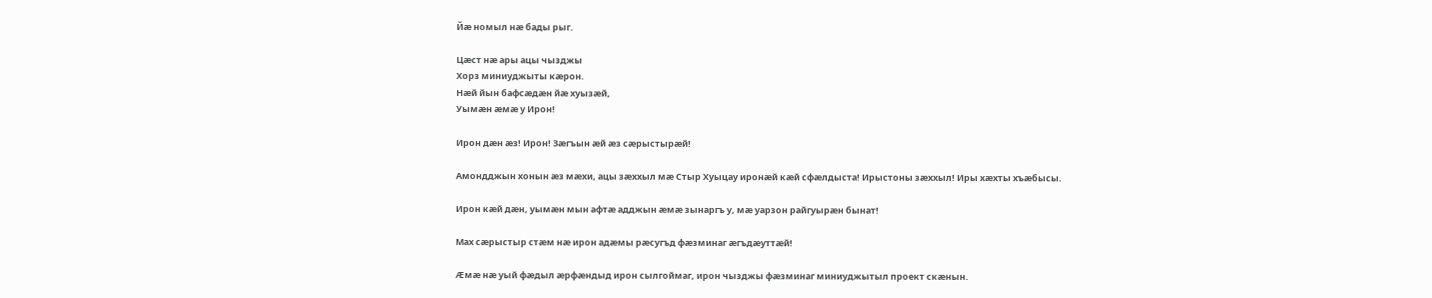Йæ номыл нæ бады рыг.

Цæст нæ ары ацы чызджы
Хорз миниуджыты кæрон.
Нæй йын бафсæдæн йæ хуызæй,
Уымæн æмæ у Ирон!

Ирон дæн æз! Ирон! Зæгъын æй æз сæрыстырæй!

Амондджын хонын æз мæхи, ацы зæххыл мæ Стыр Хуыцау иронæй кæй сфæлдыста! Ирыстоны зæххыл! Иры хæхты хъæбысы.

Ирон кæй дæн, уымæн мын афтæ адджын æмæ зынаргъ у, мæ уарзон райгуырæн бынат!

Мах сæрыстыр стæм нæ ирон адæмы рæсугъд фæзминаг æгъдæуттæй!

Æмæ нæ уый фæдыл æрфæндыд ирон сылгоймаг, ирон чызджы фæзминаг миниуджытыл проект скæнын.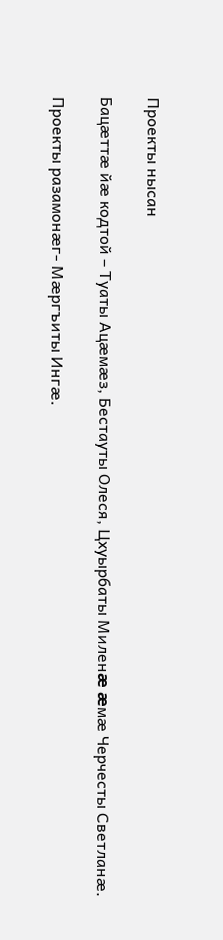Проекты нысан

Бацæттæ йæ кодтой – Туаты Ацæмæз, Бестауты Олеся, Цхуырбаты Миленæ æмæ Черчесты Светланæ.

Проекты разамонæг- Мæргъиты Ингæ.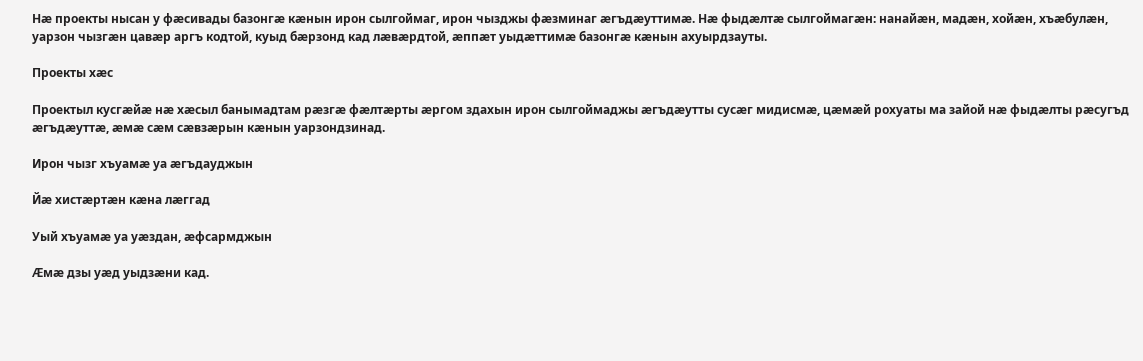Нæ проекты нысан у фæсивады базонгæ кæнын ирон сылгоймаг, ирон чызджы фæзминаг æгъдæуттимæ. Нæ фыдæлтæ сылгоймагæн: нанайæн, мадæн, хойæн, хъæбулæн, уарзон чызгæн цавæр аргъ кодтой, куыд бæрзонд кад лæвæрдтой, æппæт уыдæттимæ базонгæ кæнын ахуырдзауты.

Проекты хæс

Проектыл кусгæйæ нæ хæсыл банымадтам рæзгæ фæлтæрты æргом здахын ирон сылгоймаджы æгъдæутты сусæг мидисмæ, цæмæй рохуаты ма зайой нæ фыдæлты рæсугъд æгъдæуттæ, æмæ сæм сæвзæрын кæнын уарзондзинад.

Ирон чызг хъуамæ уа æгъдауджын

Йæ хистæртæн кæна лæггад

Уый хъуамæ уа уæздан, æфсармджын

Æмæ дзы уæд уыдзæни кад.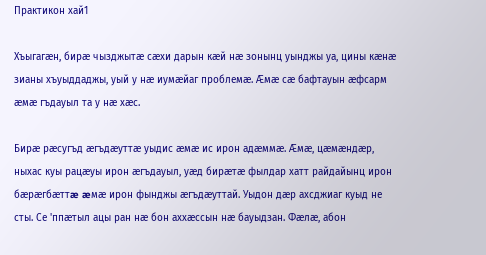Практикон хай1

Хъыгагæн, бирæ чызджытæ сæхи дарын кæй нæ зонынц уынджы уа, цины кæнæ зианы хъуыддаджы, уый у нæ иумæйаг проблемæ. Æмæ сæ бафтауын æфсарм æмæ гъдауыл та у нæ хæс.

Бирæ рæсугъд æгъдæуттæ уыдис æмæ ис ирон адæммæ. Æмæ, цæмæндæр, ныхас куы рацæуы ирон æгъдауыл, уæд бирæтæ фылдар хатт райдайынц ирон бæрæгбæттæ æмæ ирон фынджы æгъдæуттай. Уыдон дæр ахсджиаг куыд не сты. Се 'ппæтыл ацы ран нæ бон аххæссын нæ бауыдзан. Фæлæ, абон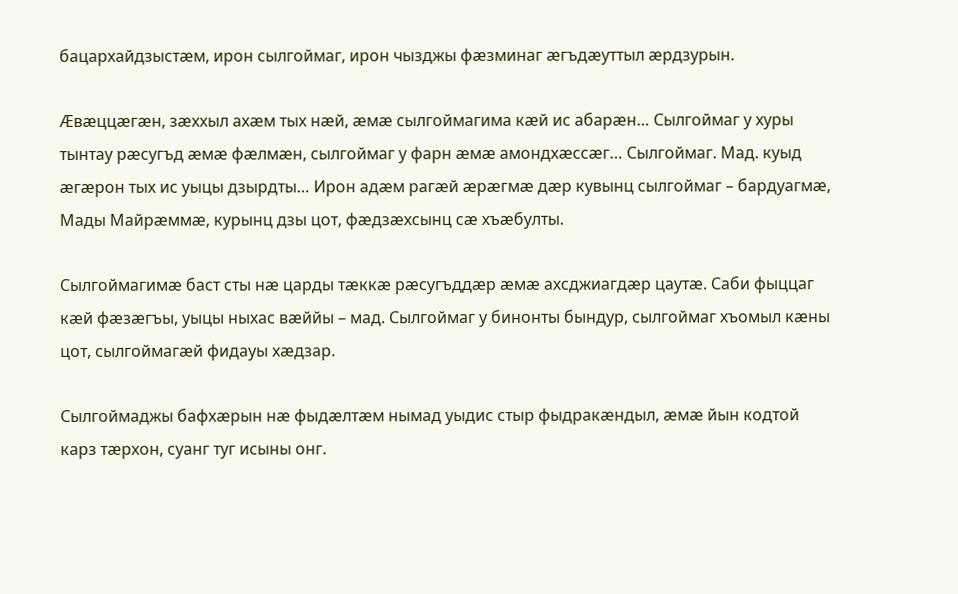бацархайдзыстæм, ирон сылгоймаг, ирон чызджы фæзминаг æгъдæуттыл æрдзурын.

Æвæццæгæн, зæххыл ахæм тых нæй, æмæ сылгоймагима кæй ис абарæн… Сылгоймаг у хуры тынтау рæсугъд æмæ фæлмæн, сылгоймаг у фарн æмæ амондхæссæг… Сылгоймаг. Мад. куыд æгæрон тых ис уыцы дзырдты… Ирон адæм рагæй æрæгмæ дæр кувынц сылгоймаг – бардуагмæ, Мады Майрæммæ, курынц дзы цот, фæдзæхсынц сæ хъæбулты.

Сылгоймагимæ баст сты нæ царды тæккæ рæсугъддæр æмæ ахсджиагдæр цаутæ. Саби фыццаг кæй фæзæгъы, уыцы ныхас вæййы – мад. Сылгоймаг у бинонты бындур, сылгоймаг хъомыл кæны цот, сылгоймагæй фидауы хæдзар.

Сылгоймаджы бафхæрын нæ фыдæлтæм нымад уыдис стыр фыдракæндыл, æмæ йын кодтой карз тæрхон, суанг туг исыны онг.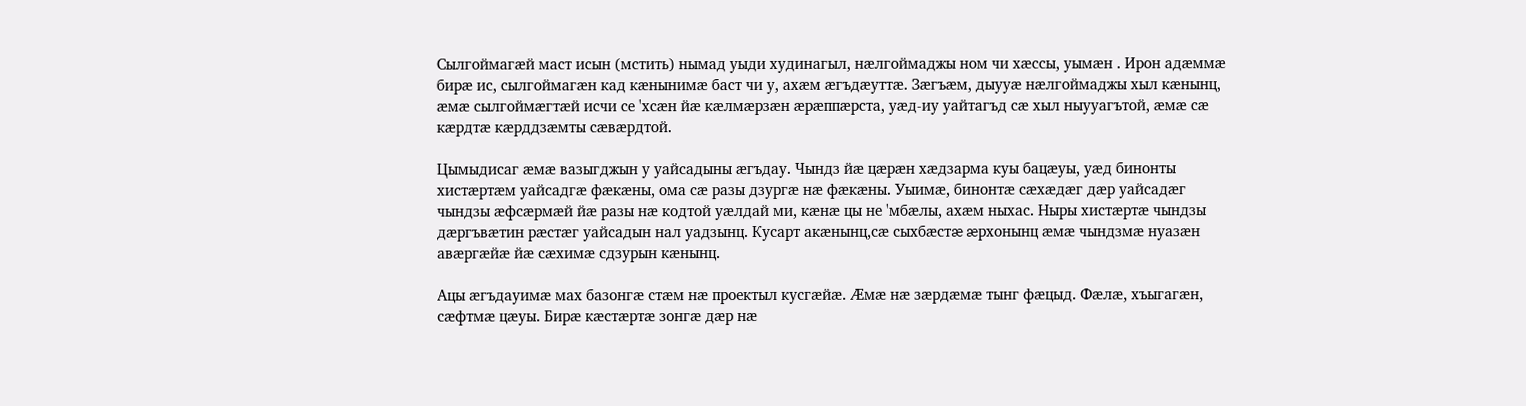Сылгоймагæй маст исын (мстить) нымад уыди худинагыл, нæлгоймаджы ном чи хæссы, уымæн . Ирон адæммæ бирæ ис, сылгоймагæн кад кæнынимæ баст чи у, ахæм æгъдæуттæ. Зæгъæм, дыууæ нæлгоймаджы хыл кæнынц, æмæ сылгоймæгтæй исчи се 'хсæн йæ кæлмæрзæн æрæппæрста, уæд-иу уайтагъд сæ хыл ныууагътой, æмæ сæ кæрдтæ кæрддзæмты сæвæрдтой.

Цымыдисаг æмæ вазыгджын у уайсадыны æгъдау. Чындз йæ цæрæн хæдзарма куы бацæуы, уæд бинонты хистæртæм уайсадгæ фæкæны, ома сæ разы дзургæ нæ фæкæны. Уыимæ, бинонтæ сæхæдæг дæр уайсадæг чындзы æфсæрмæй йæ разы нæ кодтой уæлдай ми, кæнæ цы не 'мбæлы, ахæм ныхас. Ныры хистæртæ чындзы дæргъвæтин рæстæг уайсадын нал уадзынц. Кусарт акæнынц,сæ сыхбæстæ æрхонынц æмæ чындзмæ нуазæн авæргæйæ йæ сæхимæ сдзурын кæнынц.

Ацы æгъдауимæ мах базонгæ стæм нæ проектыл кусгæйæ. Æмæ нæ зæрдæмæ тынг фæцыд. Фæлæ, хъыгагæн, сæфтмæ цæуы. Бирæ кæстæртæ зонгæ дæр нæ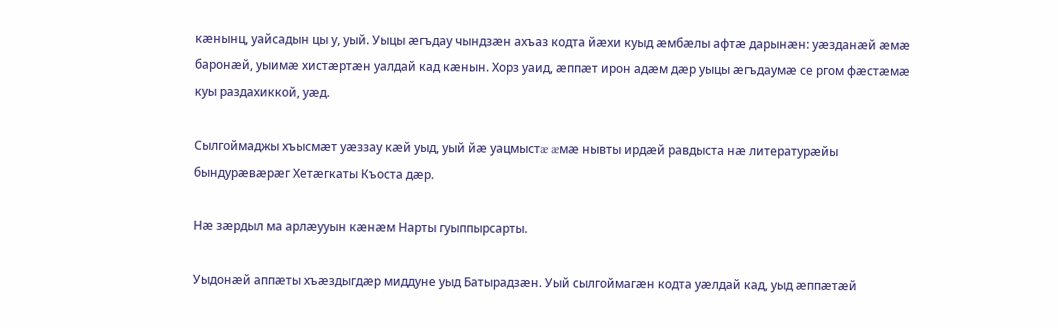кæнынц, уайсадын цы у, уый. Уыцы æгъдау чындзæн ахъаз кодта йæхи куыд æмбæлы афтæ дарынæн: уæзданæй æмæ баронæй, уыимæ хистæртæн уалдай кад кæнын. Хорз уаид, æппæт ирон адæм дæр уыцы æгъдаумæ се ргом фæстæмæ куы раздахиккой, уæд.

Сылгоймаджы хъысмæт уæззау кæй уыд, уый йæ уацмыстæ æмæ нывты ирдæй равдыста нæ литературæйы бындурæвæрæг Хетæгкаты Къоста дæр.

Нæ зæрдыл ма арлæууын кæнæм Нарты гуыппырсарты.

Уыдонæй аппæты хъæздыгдæр миддуне уыд Батырадзæн. Уый сылгоймагæн кодта уæлдай кад, уыд æппæтæй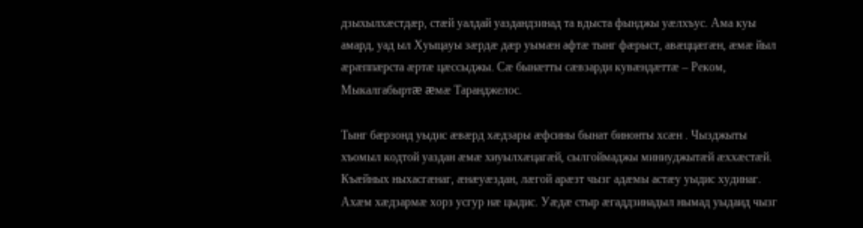дзыхылхæстдæр, стæй уалдай уаздандзинад та вдыста фынджы уæлхъус. Ама куы амард, уад ыл Хуыцауы зæрдæ дæр уымæн афтæ тынг фæрыст, авæццæгæн, æмæ йыл æрæппæрста æртæ цæссыджы. Сæ бынæтты сæвзарди кувæндæттæ – Реком, Мыкалгабыртæ æмæ Таранджелос.

Тынг бæрзонд уыдис æвæрд хæдзары æфсины бынат бинонты хсæн . Чызджыты хъомыл кодтой уаздан æмæ хиуылхæцагæй, сылгоймаджы миниуджытæй æххæстæй. Къæйных ныхасгæнаг, æнæуæздан, лæгой арæзт чызг адæмы астæу уыдис худинаг. Ахæм хæдзармæ хорз усгур нæ цыдис. Уæдæ стыр æгаддзинадыл нымад уыдаид чызг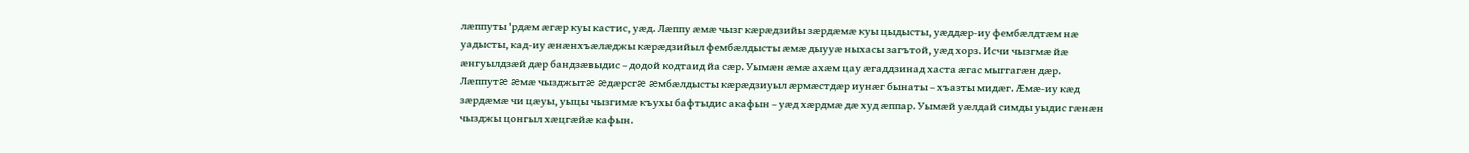лæппуты 'рдæм æгæр куы кастис, уæд. Лæппу æмæ чызг кæрæдзийы зæрдæмæ куы цыдысты, уæддæр-иу фембæлдтæм нæ уадысты, кад-иу æнæнхъæлæджы кæрæдзийыл фембæлдысты æмæ дыууæ ныхасы загътой, уæд хорз. Исчи чызгмæ йæ æнгуылдзæй дæр бандзæвыдис – додой кодтаид йа сæр. Уымæн æмæ ахæм цау æгаддзинад хаста æгас мыггагæн дæр. Лæппутæ æмæ чызджытæ æдæрсгæ æмбæлдысты кæрæдзиуыл æрмæстдæр иунæг бынаты – хъазты мидæг. Æмæ-иу кæд зæрдæмæ чи цæуы, уыцы чызгимæ къухы бафтыдис акафын – уæд хæрдмæ дæ худ æппар. Уымæй уæлдай симды уыдис гæнæн чызджы цонгыл хæцгæйæ кафын.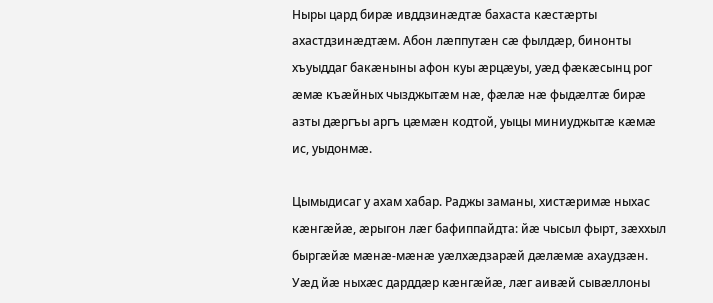Ныры цард бирæ ивддзинæдтæ бахаста кæстæрты ахастдзинæдтæм. Абон лæппутæн сæ фылдæр, бинонты хъуыддаг бакæныны афон куы æрцæуы, уæд фæкæсынц рог æмæ къæйных чызджытæм нæ, фæлæ нæ фыдæлтæ бирæ азты дæргъы аргъ цæмæн кодтой, уыцы миниуджытæ кæмæ ис, уыдонмæ.

Цымыдисаг у ахам хабар. Раджы заманы, хистæримæ ныхас кæнгæйæ, æрыгон лæг бафиппайдта: йæ чысыл фырт, зæххыл быргæйæ мæнæ-мæнæ уæлхæдзарæй дæлæмæ ахаудзæн. Уæд йæ ныхæс дарддæр кæнгæйæ, лæг аивæй сывæллоны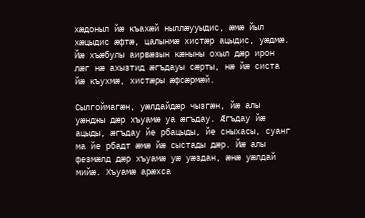хæдоныл йæ къахæй ныллæууыдис, æмæ йыл хæцыдис æфтæ, цалынмæ хистæр ацыдис, уæдмæ. Йæ хъæбулы аирвæзын кæныны охыл дæр ирон лæг нæ ахызтид æгъдауы сæрты, нæ йæ систа йæ къухмæ, хистæры æфсæрмæй.

Сылгоймагæн, уæлдайдæр чызгæн, йæ алы уæнджы дæр хъуамæ уа æгъдау. Æгъдау йæ ацыды, æгъдау йе рбацыды, йе сныхасы, суанг ма йе рбадт æмæ йæ сыстады дæр. Йæ алы фезмæлд дæр хъуамæ уæ уæздан, æнæ уæлдай мийæ. Хъуамæ арæхса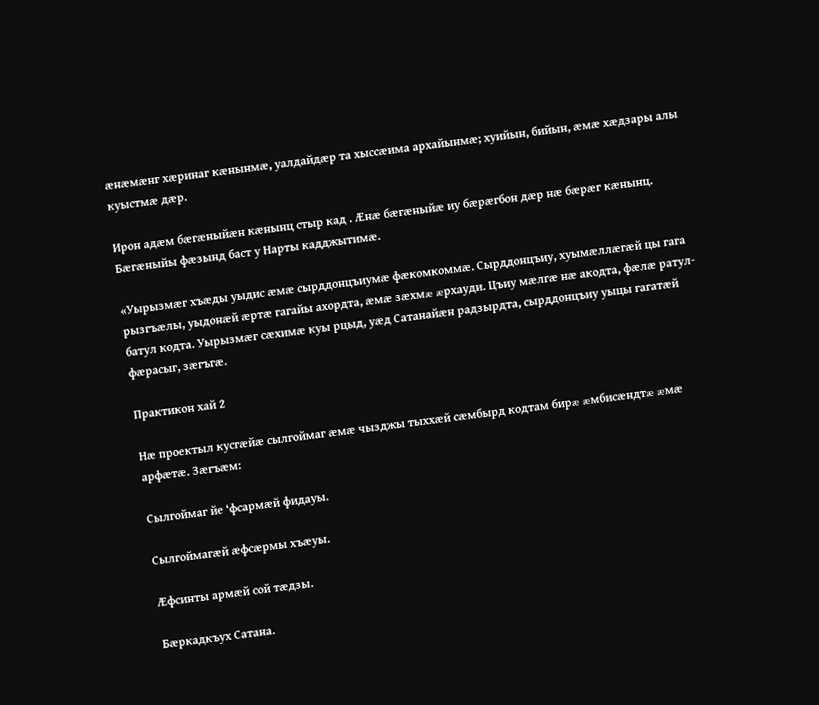æнæмæнг хæринаг кæнынмæ, уалдайдæр та хыссæима архайынмæ; хуийын, бийын, æмæ хæдзары алы куыстмæ дæр.

Ирон адæм бæгæныйæн кæнынц стыр кад . Æнæ бæгæныйæ иу бæрæгбон дæр нæ бæрæг кæнынц. Бæгæныйы фæзынд баст у Нарты кадджытимæ.

«Уырызмæг хъæды уыдис æмæ сырддонцъиумæ фæкомкоммæ. Сырддонцъиу, хуымæллæгæй цы гага рызгъæлы, уыдонæй æртæ гагайы ахордта, æмæ зæхмæ æрхауди. Цъиу мæлгæ нæ акодта, фæлæ ратул-батул кодта. Уырызмæг сæхимæ куы рцыд, уæд Сатанайæн радзырдта, сырддонцъиу уыцы гагатæй фæрасыг, зæгъгæ.

Практикон хай 2

Нæ проектыл кусгæйæ сылгоймаг æмæ чызджы тыххæй сæмбырд кодтам бирæ æмбисæндтæ æмæ арфæтæ. Зæгъæм:

Сылгоймаг йе ‘фсармæй фидауы.

Сылгоймагæй æфсæрмы хъæуы.

Æфсинты армæй сой тæдзы.

Бæркадкъух Сатана.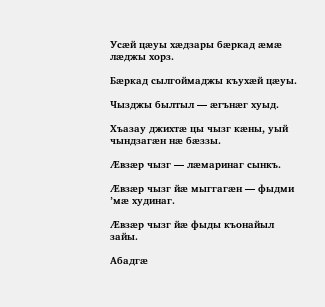Усæй цæуы хæдзары бæркад æмæ лæджы хорз.

Бæркад сылгоймаджы къухæй цæуы.

Чызджы былтыл — æгънæг хуыд.

Хъазау джихтæ цы чызг кæны, уый чындзагæн нæ бæззы.

Æвзæр чызг — лæмаринаг сынкъ.

Æвзæр чызг йæ мыггагæн — фыдми ’мæ худинаг.

Æвзæр чызг йæ фыды къонайыл зайы.

Абадгæ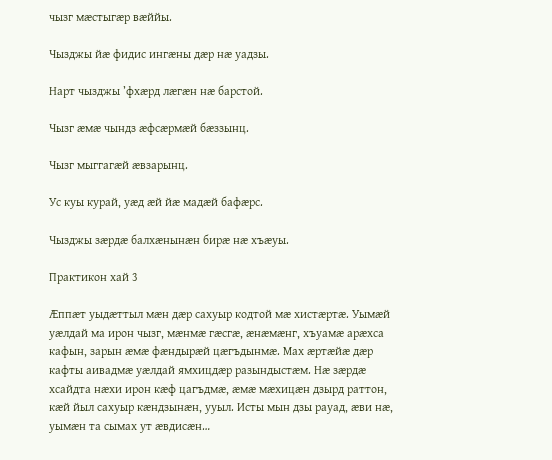чызг мæстыгæр вæййы.

Чызджы йæ фидис ингæны дæр нæ уадзы.

Нарт чызджы ’фхæрд лæгæн нæ барстой.

Чызг æмæ чындз æфсæрмæй бæззынц.

Чызг мыггагæй æвзарынц.

Ус куы курай, уæд æй йæ мадæй бафæрс.

Чызджы зæрдæ балхæнынæн бирæ нæ хъæуы.

Практикон хай 3

Æппæт уыдæттыл мæн дæр сахуыр кодтой мæ хистæртæ. Уымæй уæлдай ма ирон чызг, мæнмæ гæсгæ, æнæмæнг, хъуамæ арæхса кафын, зарын æмæ фæндырæй цæгъдынмæ. Мах æртæйæ дæр кафты аивадмæ уæлдай ямхицдæр разындыстæм. Нæ зæрдæ хсайдта нæхи ирон кæф цагъдмæ, æмæ мæхицæн дзырд раттон, кæй йыл сахуыр кæндзынæн, ууыл. Исты мын дзы рауад, æви нæ, уымæн та сымах ут æвдисæн…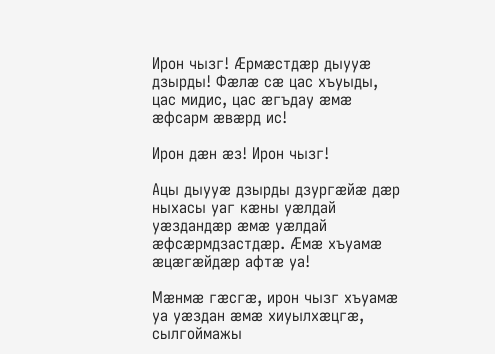Ирон чызг! Æрмæстдæр дыууæ дзырды! Фæлæ сæ цас хъуыды, цас мидис, цас æгъдау æмæ æфсарм æвæрд ис!

Ирон дæн æз! Ирон чызг!

Ацы дыууæ дзырды дзургæйæ дæр ныхасы уаг кæны уæлдай уæздандæр æмæ уæлдай æфсæрмдзастдæр. Æмæ хъуамæ æцæгæйдæр афтæ уа!

Мæнмæ гæсгæ, ирон чызг хъуамæ уа уæздан æмæ хиуылхæцгæ, сылгоймажы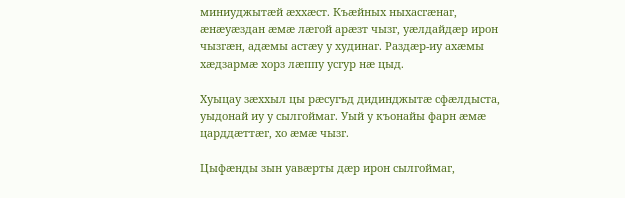миниуджытæй æххæст. Къæйных ныхасгæнаг, æнæуæздан æмæ лæгой арæзт чызг, уæлдайдæр ирон чызгæн, адæмы астæу у худинаг. Раздæр-иу ахæмы хæдзармæ хорз лæппу усгур нæ цыд.

Хуыцау зæххыл цы рæсугъд дидинджытæ сфæлдыста, уыдонай иу у сылгоймаг. Уый у къонайы фарн æмæ царддæттæг, хо æмæ чызг.

Цыфæнды зын уавæрты дæр ирон сылгоймаг,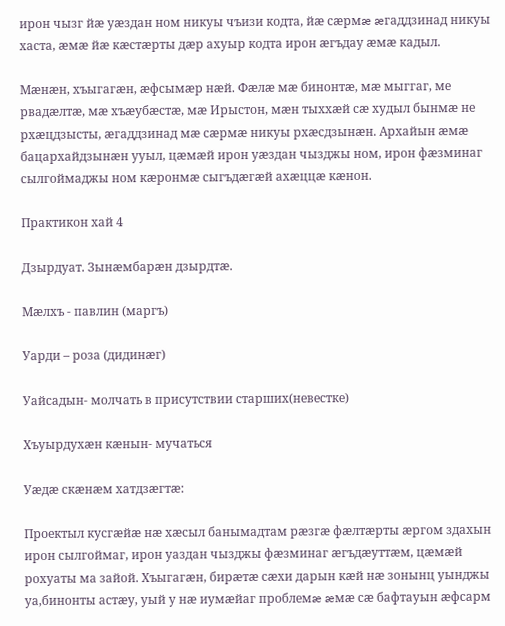ирон чызг йæ уæздан ном никуы чъизи кодта, йæ сæрмæ æгаддзинад никуы хаста, æмæ йæ кæстæрты дæр ахуыр кодта ирон æгъдау æмæ кадыл.

Мæнæн, хъыгагæн, æфсымæр нæй. Фæлæ мæ бинонтæ, мæ мыггаг, ме рвадæлтæ, мæ хъæубæстæ, мæ Ирыстон, мæн тыххæй сæ худыл бынмæ не рхæцдзысты, æгаддзинад мæ сæрмæ никуы рхæсдзынæн. Архайын æмæ бацархайдзынæн ууыл, цæмæй ирон уæздан чызджы ном, ирон фæзминаг сылгоймаджы ном кæронмæ сыгъдæгæй ахæццæ кæнон.

Практикон хай 4

Дзырдуат. Зынæмбарæн дзырдтæ.

Мæлхъ - павлин (маргъ)

Уарди – роза (дидинæг)

Уайсадын- молчать в присутствии старших(невестке)

Хъуырдухæн кæнын- мучаться

Уæдæ скæнæм хатдзæгтæ:

Проектыл кусгæйæ нæ хæсыл банымадтам рæзгæ фæлтæрты æргом здахын ирон сылгоймаг, ирон уаздан чызджы фæзминаг æгъдæуттæм, цæмæй рохуаты ма зайой. Хъыгагæн, бирæтæ сæхи дарын кæй нæ зонынц уынджы уа,бинонты астæу, уый у нæ иумæйаг проблемæ æмæ сæ бафтауын æфсарм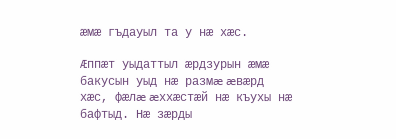æмæ гъдауыл та у нæ хæс.

Æппæт уыдаттыл æрдзурын æмæ бакусын уыд нæ размæ æвæрд хæс, фæлæ æххæстæй нæ къухы нæ бафтыд. Нæ зæрды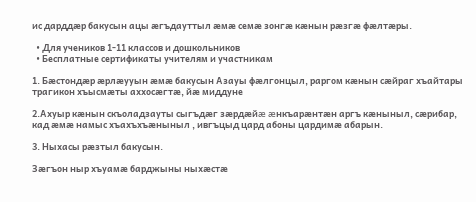ис дарддæр бакусын ацы æгъдауттыл æмæ семæ зонгæ кæнын рæзгæ фæлтæры.

  • Для учеников 1-11 классов и дошкольников
  • Бесплатные сертификаты учителям и участникам

1. Бæстондæр æрлæууын æмæ бакусын Азауы фæлгонцыл, раргом кæнын сæйраг хъайтары трагикон хъысмæты аххосæгтæ, йæ миддуне

2.Ахуыр кæнын скъоладзауты сыгъдæг зæрдæйæ æнкъарæнтæн аргъ кæныныл, сæрибар, кад æмæ намыс хъахъхъæныныл , ивгъцыд цард абоны цардимæ абарын.

3. Ныхасы рæзтыл бакусын.

Зæгъон ныр хъуамæ барджыны ныхæстæ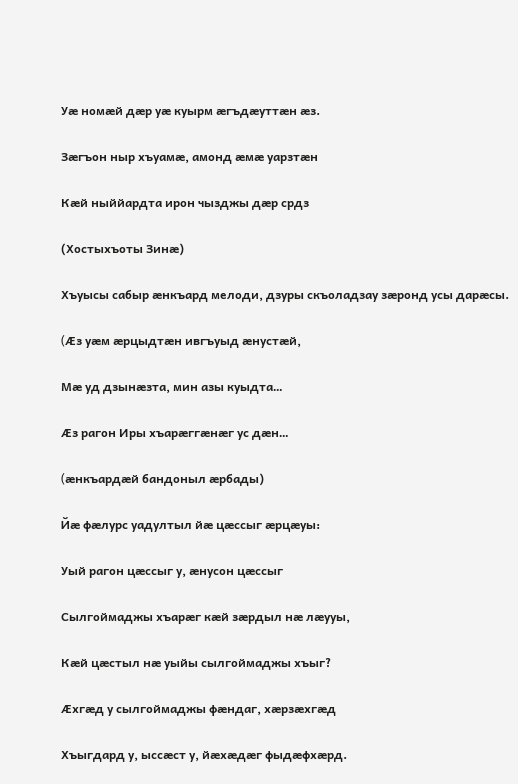Уæ номæй дæр уæ куырм æгъдæуттæн æз.

Зæгъон ныр хъуамæ, амонд æмæ уарзтæн

Кæй ныййардта ирон чызджы дæр срдз

(Хостыхъоты Зинæ)

Хъуысы сабыр æнкъард мелоди, дзуры скъоладзау зæронд усы дарæсы.

(Æз уæм æрцыдтæн ивгъуыд æнустæй,

Мæ уд дзынæзта, мин азы куыдта…

Æз рагон Иры хъарæггæнæг ус дæн…

(æнкъардæй бандоныл æрбады)

Йæ фæлурс уадултыл йæ цæссыг æрцæуы:

Уый рагон цæссыг у, æнусон цæссыг

Сылгоймаджы хъарæг кæй зæрдыл нæ лæууы,

Кæй цæстыл нæ уыйы сылгоймаджы хъыг?

Æхгæд у сылгоймаджы фæндаг, хæрзæхгæд

Хъыгдард у, ыссæст у, йæхæдæг фыдæфхæрд.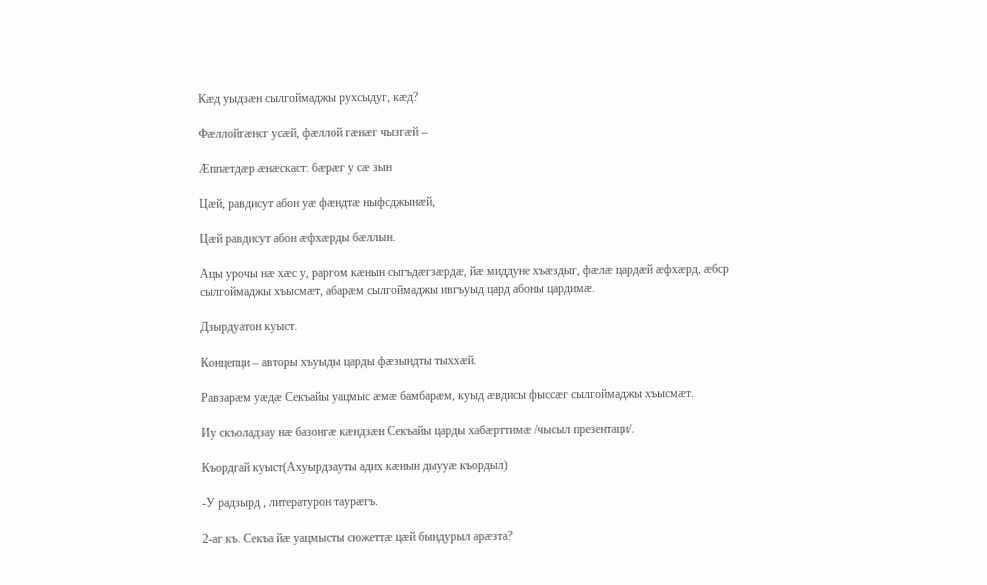Кæд уыдзæн сылгоймаджы рухсыдуг, кæд?

Фæллойгæнсг усæй, фæллой гæнæг чызгæй –

Æппæтдæр æнæскаст: бæрæг у сæ зын

Цæй, равдисут абон уæ фæндтæ ныфсджынæй,

Цæй равдисут абон æфхæрды бæллын.

Ацы урочы нæ хæс у, раргом кæнын сыгъдæгзæрдæ, йæ миддуне хъæздыг, фæлæ цардæй æфхæрд, æбср сылгоймаджы хъысмæт, абарæм сылгоймаджы ивгъуыд цард абоны цардимæ.

Дзырдуатон куыст.

Концепци – авторы хъуыды царды фæзындты тыххæй.

Равзарæм уæдæ Секъайы уацмыс æмæ бамбарæм, куыд æвдисы фыссæг сылгоймаджы хъысмæт.

Иу скъоладзау нæ базонгæ кæндзæн Секъайы царды хабæрттимæ /чысыл презентаци/.

Къордгай куыст(Ахуырдзауты адих кæнын дыууæ къордыл)

-У радзырд , литературон таурæгъ.

2-аг къ. Секъа йæ уацмысты сюжеттæ цæй бындурыл арæзта?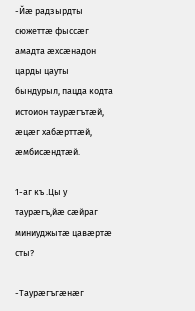-Йæ радзырдты сюжеттæ фыссæг амадта æхсæнадон царды цауты бындурыл, пацда кодта истоион таурæгътæй, æцæг хабæрттæй, æмбисæндтæй.

1-аг къ .Цы у таурæгъ,йæ сæйраг миниуджытæ цавæртæ сты?

-Таурæгъгæнæг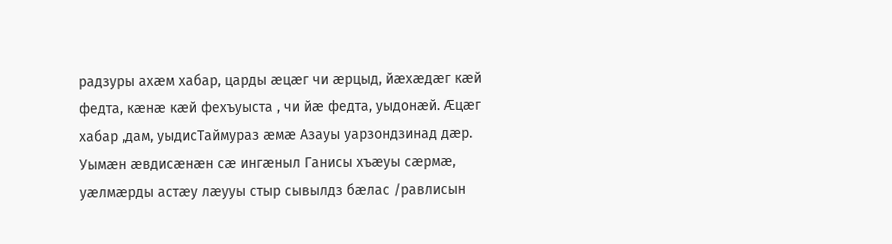радзуры ахæм хабар, царды æцæг чи æрцыд, йæхæдæг кæй федта, кæнæ кæй фехъуыста , чи йæ федта, уыдонæй. Æцæг хабар ,дам, уыдисТаймураз æмæ Азауы уарзондзинад дæр. Уымæн æвдисæнæн сæ ингæныл Ганисы хъæуы сæрмæ, уæлмæрды астæу лæууы стыр сывылдз бæлас /равлисын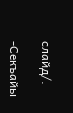слайд/.

-Секъайы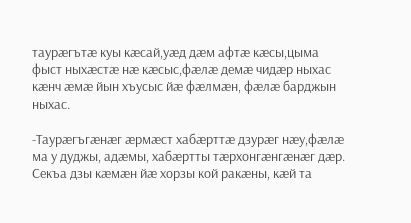таурæгътæ куы кæсай,уæд дæм афтæ кæсы,цыма фыст ныхæстæ нæ кæсыс,фæлæ демæ чидæр ныхас кæнч æмæ йын хъусыс йæ фæлмæн, фæлæ барджын ныхас.

-Таурæгъгæнæг æрмæст хабæрттæ дзурæг нæу,фæлæ ма у дуджы, адæмы, хабæртты тæрхонгæнгæнæг дæр. Секъа дзы кæмæн йæ хорзы кой ракæны, кæй та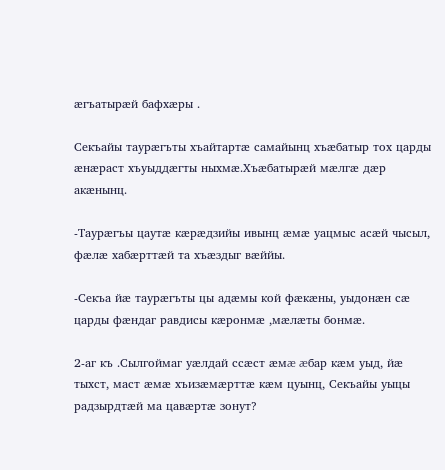æгъатырæй бафхæры .

Секъайы таурæгъты хъайтартæ самайынц хъæбатыр тох царды æнæраст хъуыддæгты ныхмæ.Хъæбатырæй мæлгæ дæр акæнынц.

-Таурæгъы цаутæ кæрæдзийы ивынц æмæ уацмыс асæй чысыл, фæлæ хабæрттæй та хъæздыг вæййы.

-Секъа йæ таурæгъты цы адæмы кой фæкæны, уыдонæн сæ царды фæндаг равдисы кæронмæ ,мæлæты бонмæ.

2-аг къ .Сылгоймаг уæлдай ссæст æмæ æбар кæм уыд, йæ тыхст, маст æмæ хъизæмæрттæ кæм цуынц, Секъайы уыцы радзырдтæй ма цавæртæ зонут?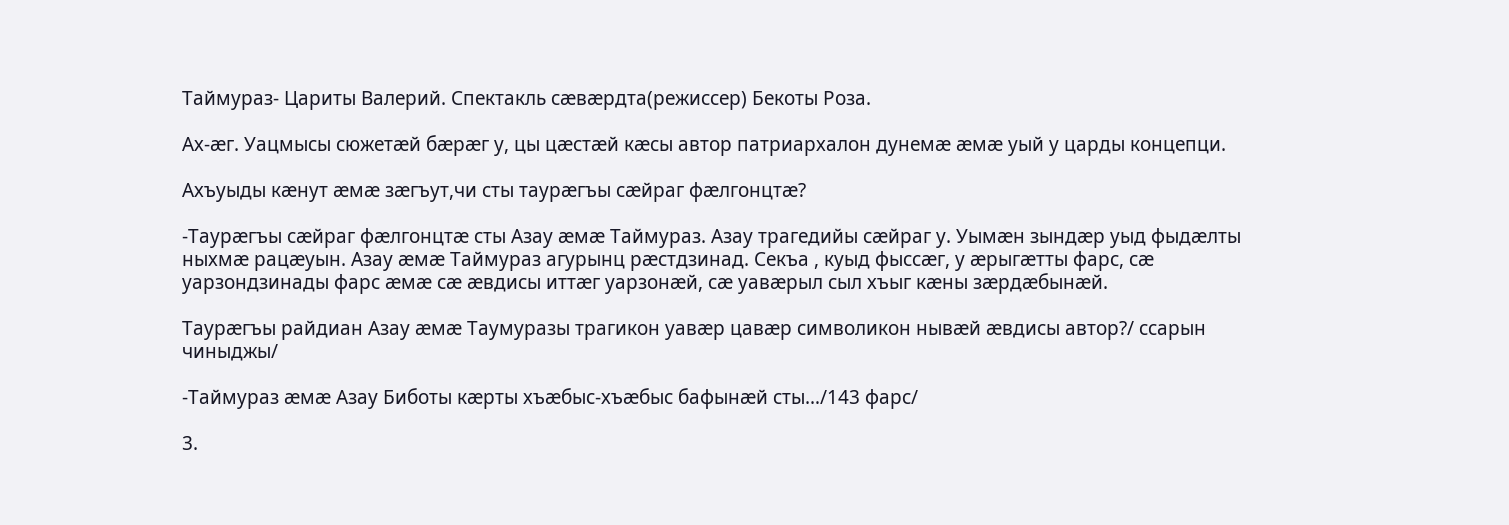Таймураз- Цариты Валерий. Спектакль сæвæрдта(режиссер) Бекоты Роза.

Ах-æг. Уацмысы сюжетæй бæрæг у, цы цæстæй кæсы автор патриархалон дунемæ æмæ уый у царды концепци.

Ахъуыды кæнут æмæ зæгъут,чи сты таурæгъы сæйраг фæлгонцтæ?

-Таурæгъы сæйраг фæлгонцтæ сты Азау æмæ Таймураз. Азау трагедийы сæйраг у. Уымæн зындæр уыд фыдæлты ныхмæ рацæуын. Азау æмæ Таймураз агурынц рæстдзинад. Секъа , куыд фыссæг, у æрыгæтты фарс, сæ уарзондзинады фарс æмæ сæ æвдисы иттæг уарзонæй, сæ уавæрыл сыл хъыг кæны зæрдæбынæй.

Таурæгъы райдиан Азау æмæ Таумуразы трагикон уавæр цавæр символикон нывæй æвдисы автор?/ ссарын чиныджы/

-Таймураз æмæ Азау Биботы кæрты хъæбыс-хъæбыс бафынæй сты…/143 фарс/

3.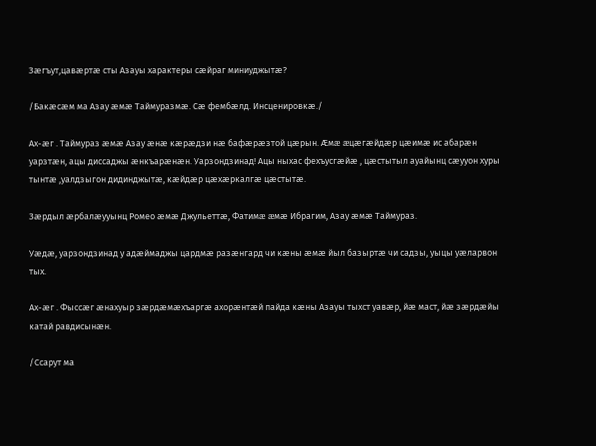Зæгъут,цавæртæ сты Азауы характеры сæйраг миниуджытæ?

/Бакæсæм ма Азау æмæ Таймуразмæ. Сæ фембæлд. Инсценировкæ./

Ах-æг . Таймураз æмæ Азау æнæ кæрæдзи нæ бафæрæзтой цæрын. Æмæ æцæгæйдæр цæимæ ис абарæн уарзтæн, ацы диссаджы æнкъарæнæн. Уарзондзинад! Ацы ныхас фехъусгæйæ , цæстытыл ауайынц сæууон хуры тынтæ ,уалдзыгон дидинджытæ, кæйдæр цæхæркалгæ цæстытæ.

Зæрдыл æрбалæууынц Ромео æмæ Джульеттæ, Фатимæ æмæ Ибрагим, Азау æмæ Таймураз.

Уæдæ, уарзондзинад у адæймаджы цардмæ разæнгард чи кæны æмæ йыл базыртæ чи садзы, уыцы уæларвон тых.

Ах-æг . Фыссæг æнахуыр зæрдæмæхъаргæ ахорæнтæй пайда кæны Азауы тыхст уавæр, йæ маст, йæ зæрдæйы катай равдисынæн.

/Ссарут ма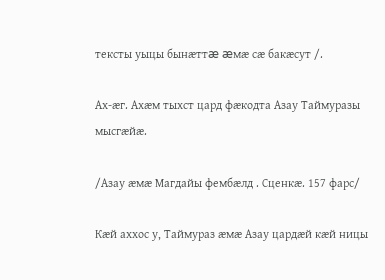тексты уыцы бынæттæ æмæ сæ бакæсут /.

Ах-æг. Ахæм тыхст цард фæкодта Азау Таймуразы мысгæйæ.

/Азау æмæ Магдайы фембæлд . Сценкæ. 157 фарс/

Кæй аххос у, Таймураз æмæ Азау цардæй кæй ницы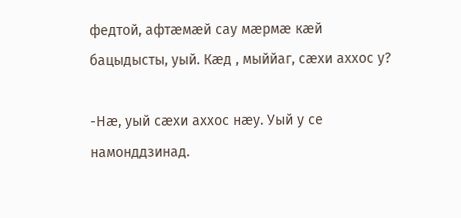федтой, афтæмæй сау мæрмæ кæй бацыдысты, уый. Кæд , мыййаг, сæхи аххос у?

-Нæ, уый сæхи аххос нæу. Уый у се намонддзинад.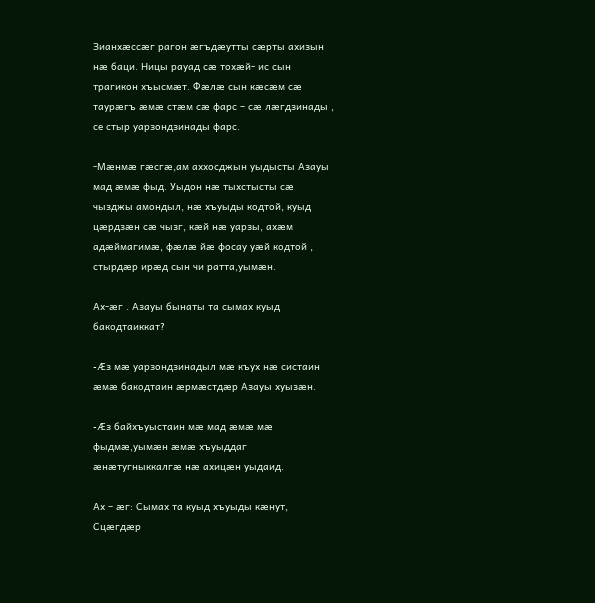Зианхæссæг рагон æгъдæутты сæрты ахизын нæ баци. Ницы рауад сæ тохæй- ис сын трагикон хъысмæт. Фæлæ сын кæсæм сæ таурæгъ æмæ стæм сæ фарс – сæ лæгдзинады , се стыр уарзондзинады фарс.

-Мæнмæ гæсгæ,ам аххосджын уыдысты Азауы мад æмæ фыд. Уыдон нæ тыхстысты сæ чызджы амондыл, нæ хъуыды кодтой, куыд цæрдзæн сæ чызг, кæй нæ уарзы, ахæм адæймагимæ, фæлæ йæ фосау уæй кодтой , стырдæр ирæд сын чи ратта,уымæн.

Ах-æг . Азауы бынаты та сымах куыд бакодтаиккат?

-Æз мæ уарзондзинадыл мæ къух нæ систаин æмæ бакодтаин æрмæстдæр Азауы хуызæн.

-Æз байхъуыстаин мæ мад æмæ мæ фыдмæ,уымæн æмæ хъуыддаг æнæтугныккалгæ нæ ахицæн уыдаид.

Ах – æг: Сымах та куыд хъуыды кæнут, Сцæгдæр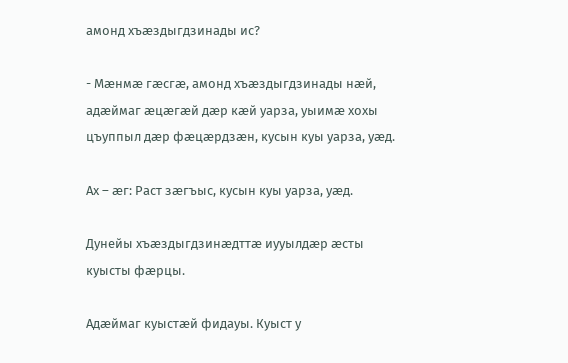амонд хъæздыгдзинады ис?

- Мæнмæ гæсгæ, амонд хъæздыгдзинады нæй, адæймаг æцæгæй дæр кæй уарза, уыимæ хохы цъуппыл дæр фæцæрдзæн, кусын куы уарза, уæд.

Ах – æг: Раст зæгъыс, кусын куы уарза, уæд.

Дунейы хъæздыгдзинæдттæ иууылдæр æсты куысты фæрцы.

Адæймаг куыстæй фидауы. Куыст у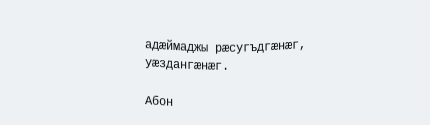адæймаджы рæсугъдгæнæг, уæздангæнæг.

Абон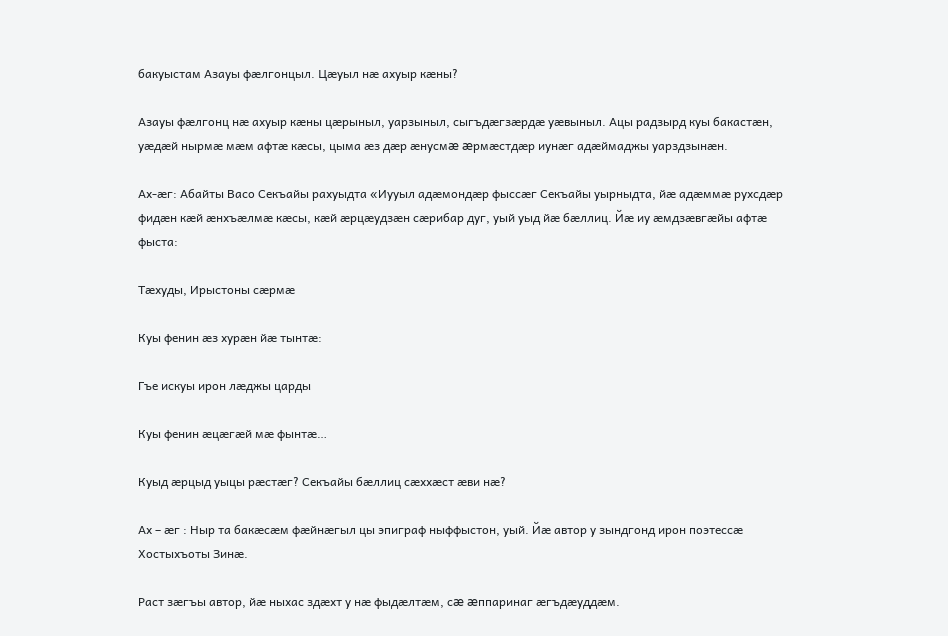бакуыстам Азауы фæлгонцыл. Цæуыл нæ ахуыр кæны?

Азауы фæлгонц нæ ахуыр кæны цæрыныл, уарзыныл, сыгъдæгзæрдæ уæвыныл. Ацы радзырд куы бакастæн, уæдæй нырмæ мæм афтæ кæсы, цыма æз дæр æнусмæ æрмæстдæр иунæг адæймаджы уарздзынæн.

Ах-æг: Абайты Васо Секъайы рахуыдта «Иууыл адæмондæр фыссæг Секъайы уырныдта, йæ адæммæ рухсдæр фидæн кæй æнхъæлмæ кæсы, кæй æрцæудзæн сæрибар дуг, уый уыд йæ бæллиц. Йæ иу æмдзæвгæйы афтæ фыста:

Тæхуды, Ирыстоны сæрмæ

Куы фенин æз хурæн йæ тынтæ:

Гъе искуы ирон лæджы царды

Куы фенин æцæгæй мæ фынтæ…

Куыд æрцыд уыцы рæстæг? Секъайы бæллиц сæххæст æви нæ?

Ах – æг : Ныр та бакæсæм фæйнæгыл цы эпиграф ныффыстон, уый. Йæ автор у зындгонд ирон поэтессæ Хостыхъоты Зинæ.

Раст зæгъы автор, йæ ныхас здæхт у нæ фыдæлтæм, сæ æппаринаг æгъдæуддæм.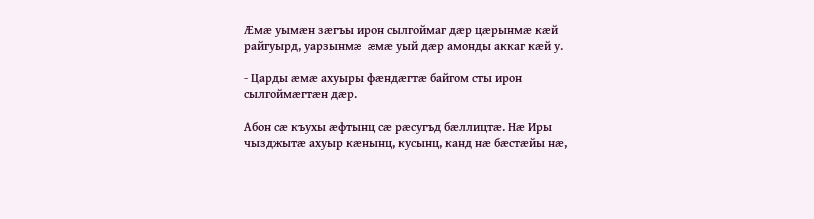Æмæ уымæн зæгъы ирон сылгоймаг дæр цæрынмæ кæй райгуырд, уарзынмæ æмæ уый дæр амонды аккаг кæй у.

- Царды æмæ ахуыры фæндæгтæ байгом сты ирон сылгоймæгтæн дæр.

Абон сæ къухы æфтынц сæ рæсугъд бæллицтæ. Нæ Иры чызджытæ ахуыр кæнынц, кусынц, канд нæ бæстæйы нæ,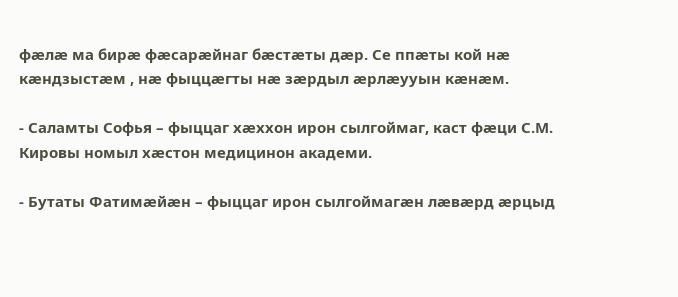фæлæ ма бирæ фæсарæйнаг бæстæты дæр. Се ппæты кой нæ кæндзыстæм , нæ фыццæгты нæ зæрдыл æрлæууын кæнæм.

- Саламты Софья – фыццаг хæххон ирон сылгоймаг, каст фæци С.М. Кировы номыл хæстон медицинон академи.

- Бутаты Фатимæйæн – фыццаг ирон сылгоймагæн лæвæрд æрцыд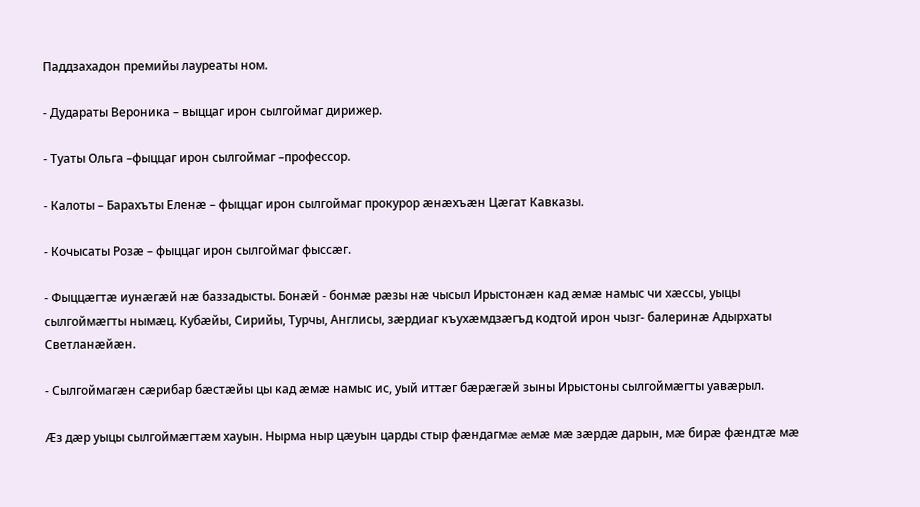Паддзахадон премийы лауреаты ном.

- Дудараты Вероника – выццаг ирон сылгоймаг дирижер.

- Туаты Ольга –фыццаг ирон сылгоймаг –профессор.

- Калоты – Барахъты Еленæ – фыццаг ирон сылгоймаг прокурор æнæхъæн Цæгат Кавказы.

- Кочысаты Розæ – фыццаг ирон сылгоймаг фыссæг.

- Фыццæгтæ иунæгæй нæ баззадысты. Бонæй - бонмæ рæзы нæ чысыл Ирыстонæн кад æмæ намыс чи хæссы, уыцы сылгоймæгты нымæц. Кубæйы, Сирийы, Турчы, Англисы, зæрдиаг къухæмдзæгъд кодтой ирон чызг- балеринæ Адырхаты Светланæйæн.

- Сылгоймагæн сæрибар бæстæйы цы кад æмæ намыс ис, уый иттæг бæрæгæй зыны Ирыстоны сылгоймæгты уавæрыл.

Æз дæр уыцы сылгоймæгтæм хауын. Нырма ныр цæуын царды стыр фæндагмæ æмæ мæ зæрдæ дарын, мæ бирæ фæндтæ мæ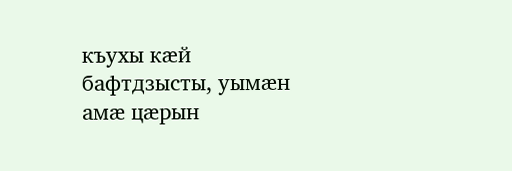къухы кæй бафтдзысты, уымæн амæ цæрын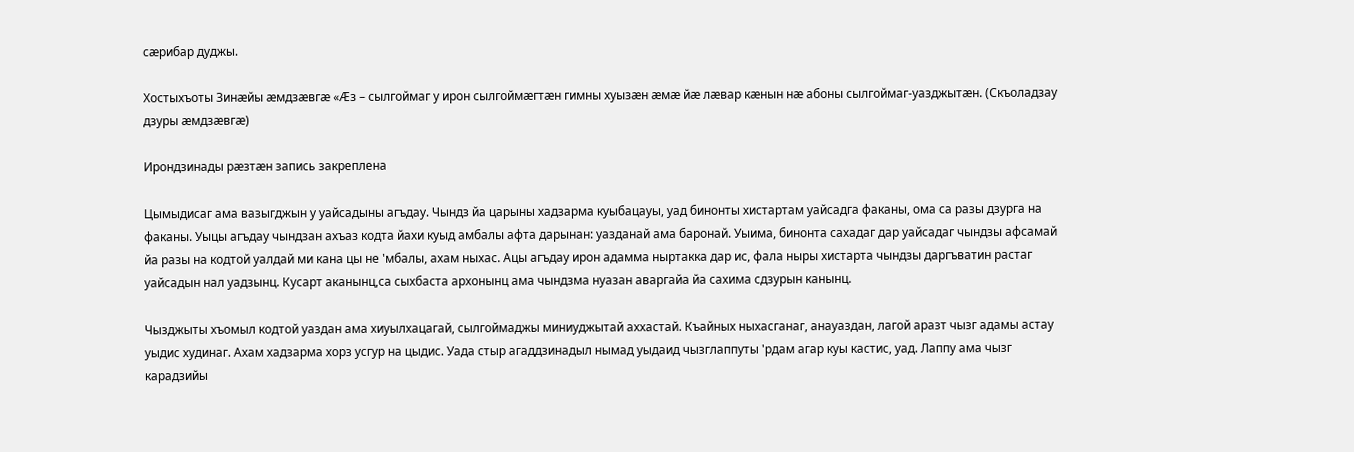сæрибар дуджы.

Хостыхъоты Зинæйы æмдзæвгæ «Æз – сылгоймаг у ирон сылгоймæгтæн гимны хуызæн æмæ йæ лæвар кæнын нæ абоны сылгоймаг-уазджытæн. (Скъоладзау дзуры æмдзæвгæ)

Ирондзинады рæзтæн запись закреплена

Цымыдисаг ама вазыгджын у уайсадыны агъдау. Чындз йа царыны хадзарма куыбацауы, уад бинонты хистартам уайсадга факаны, ома са разы дзурга на факаны. Уыцы агъдау чындзан ахъаз кодта йахи куыд амбалы афта дарынан: уазданай ама баронай. Уыима, бинонта сахадаг дар уайсадаг чындзы афсамай йа разы на кодтой уалдай ми кана цы не 'мбалы, ахам ныхас. Ацы агъдау ирон адамма ныртакка дар ис, фала ныры хистарта чындзы даргъватин растаг уайсадын нал уадзынц. Кусарт аканынц,са сыхбаста архонынц ама чындзма нуазан аваргайа йа сахима сдзурын канынц.

Чызджыты хъомыл кодтой уаздан ама хиуылхацагай, сылгоймаджы миниуджытай аххастай. Къайных ныхасганаг, анауаздан, лагой аразт чызг адамы астау уыдис худинаг. Ахам хадзарма хорз усгур на цыдис. Уада стыр агаддзинадыл нымад уыдаид чызглаппуты 'рдам агар куы кастис, уад. Лаппу ама чызг карадзийы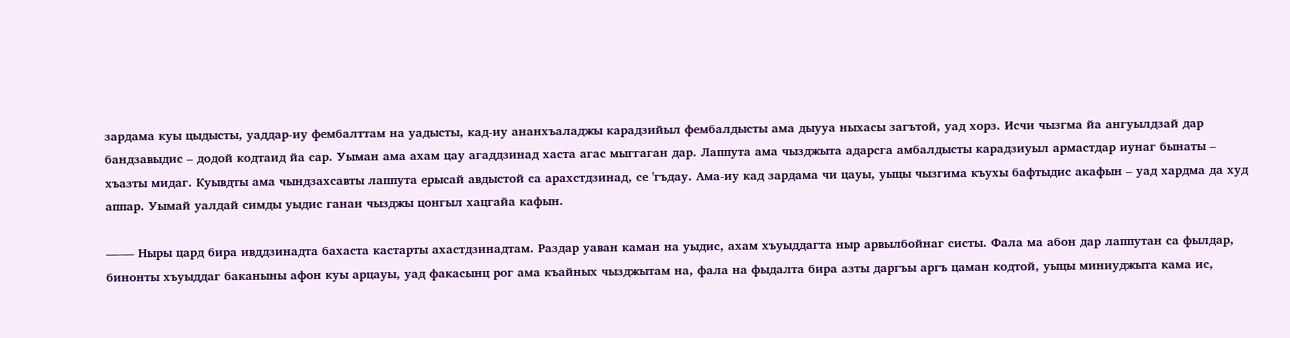зардама куы цыдысты, уаддар-иу фембалттам на уадысты, кад-иу ананхъаладжы карадзийыл фембалдысты ама дыууа ныхасы загътой, уад хорз. Исчи чызгма йа ангуылдзай дар бандзавыдис – додой кодтаид йа сар. Уыман ама ахам цау агаддзинад хаста агас мыггаган дар. Лаппута ама чызджыта адарсга амбалдысты карадзиуыл армастдар иунаг бынаты – хъазты мидаг. Куывдты ама чындзахсавты лаппута ерысай авдыстой са арахстдзинад, се 'гъдау. Ама-иу кад зардама чи цауы, уыцы чызгима къухы бафтыдис акафын – уад хардма да худ аппар. Уымай уалдай симды уыдис ганан чызджы цонгыл хацгайа кафын.

—-— Ныры цард бира ивддзинадта бахаста кастарты ахастдзинадтам. Раздар уаван каман на уыдис, ахам хъуыддагта ныр арвылбойнаг систы. Фала ма абон дар лаппутан са фылдар, бинонты хъуыддаг баканыны афон куы арцауы, уад факасынц рог ама къайных чызджытам на, фала на фыдалта бира азты даргъы аргъ цаман кодтой, уыцы миниуджыта кама ис,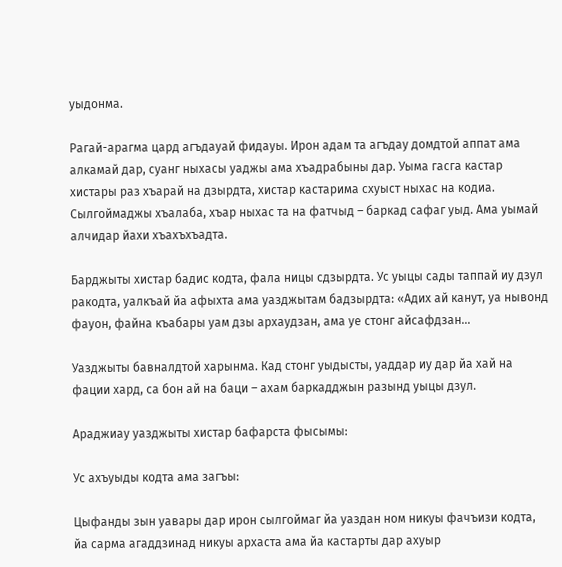уыдонма.

Рагай-арагма цард агъдауай фидауы. Ирон адам та агъдау домдтой аппат ама алкамай дар, суанг ныхасы уаджы ама хъадрабыны дар. Уыма гасга кастар хистары раз хъарай на дзырдта, хистар кастарима схуыст ныхас на кодиа. Сылгоймаджы хъалаба, хъар ныхас та на фатчыд – баркад сафаг уыд. Ама уымай алчидар йахи хъахъхъадта.

Барджыты хистар бадис кодта, фала ницы сдзырдта. Ус уыцы сады таппай иу дзул ракодта, уалкъай йа афыхта ама уазджытам бадзырдта: «Адих ай канут, уа нывонд фауон, файна къабары уам дзы архаудзан, ама уе стонг айсафдзан…

Уазджыты бавналдтой харынма. Кад стонг уыдысты, уаддар иу дар йа хай на фации хард, са бон ай на баци – ахам баркадджын разынд уыцы дзул.

Араджиау уазджыты хистар бафарста фысымы:

Ус ахъуыды кодта ама загъы:

Цыфанды зын уавары дар ирон сылгоймаг йа уаздан ном никуы фачъизи кодта, йа сарма агаддзинад никуы архаста ама йа кастарты дар ахуыр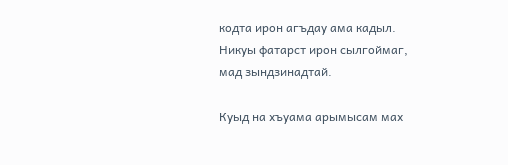кодта ирон агъдау ама кадыл. Никуы фатарст ирон сылгоймаг, мад зындзинадтай.

Куыд на хъуама арымысам мах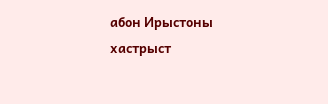абон Ирыстоны хастрыст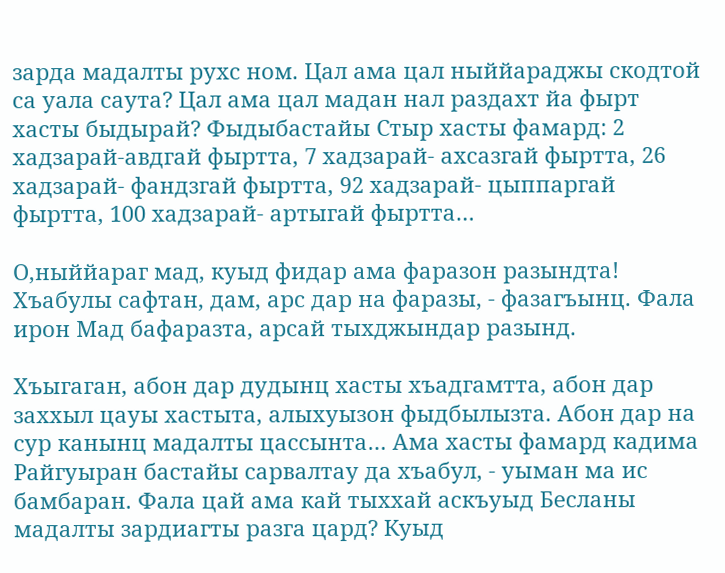зарда мадалты рухс ном. Цал ама цал ныййараджы скодтой са уала саута? Цал ама цал мадан нал раздахт йа фырт хасты быдырай? Фыдыбастайы Стыр хасты фамард: 2 хадзарай-авдгай фыртта, 7 хадзарай- ахсазгай фыртта, 26 хадзарай- фандзгай фыртта, 92 хадзарай- цыппаргай фыртта, 100 хадзарай- артыгай фыртта…

О,ныййараг мад, куыд фидар ама фаразон разындта! Хъабулы сафтан, дам, арс дар на фаразы, - фазагъынц. Фала ирон Мад бафаразта, арсай тыхджындар разынд.

Хъыгаган, абон дар дудынц хасты хъадгамтта, абон дар заххыл цауы хастыта, алыхуызон фыдбылызта. Абон дар на сур канынц мадалты цассынта… Ама хасты фамард кадима Райгуыран бастайы сарвалтау да хъабул, - уыман ма ис бамбаран. Фала цай ама кай тыххай аскъуыд Бесланы мадалты зардиагты разга цард? Куыд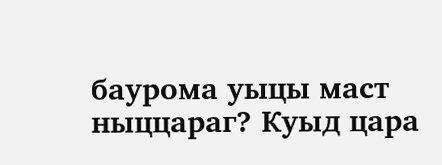баурома уыцы маст ныццараг? Куыд цара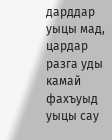дарддар уыцы мад, цардар разга уды камай фахъуыд уыцы сау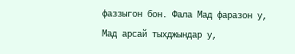фаззыгон бон. Фала Мад фаразон у, Мад арсай тыхджындар у,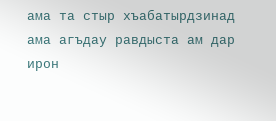ама та стыр хъабатырдзинад ама агъдау равдыста ам дар ирон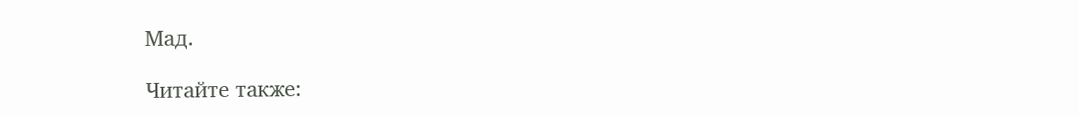Мад.

Читайте также: